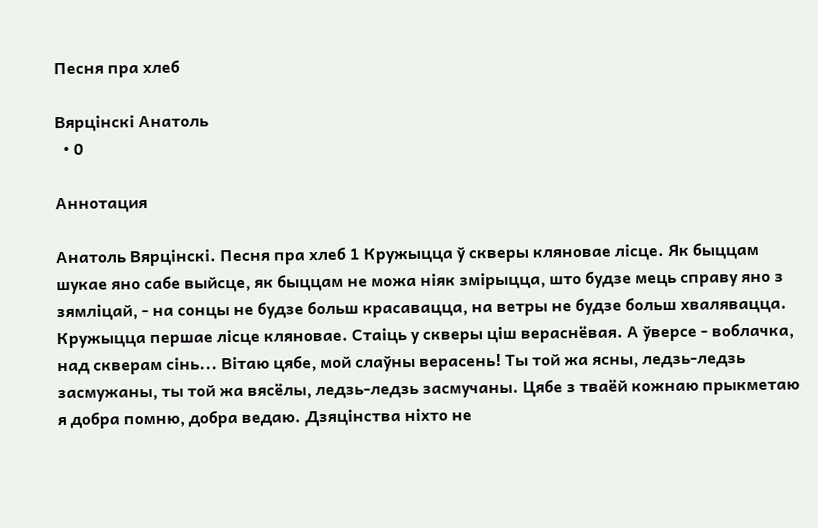Песня пра хлеб

Вярцінскі Анатоль
  • 0

Аннотация

Анатоль Вярцінскі. Песня пра хлеб 1 Кружыцца ў скверы кляновае лісце. Як быццам шукае яно сабе выйсце, як быццам не можа ніяк змірыцца, што будзе мець справу яно з зямліцай, - на сонцы не будзе больш красавацца, на ветры не будзе больш хвалявацца. Кружыцца першае лісце кляновае. Стаіць у скверы ціш вераснёвая. А ўверсе - воблачка, над скверам сінь... Вітаю цябе, мой слаўны верасень! Ты той жа ясны, ледзь-ледзь засмужаны, ты той жа вясёлы, ледзь-ледзь засмучаны. Цябе з тваёй кожнаю прыкметаю я добра помню, добра ведаю. Дзяцінства ніхто не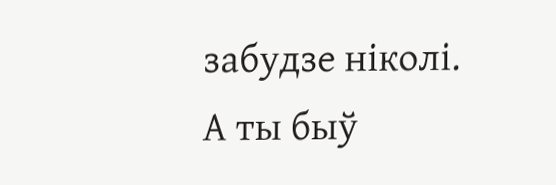забудзе ніколі. А ты быў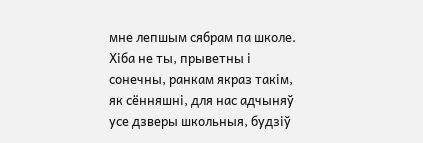мне лепшым сябрам па школе. Хіба не ты, прыветны і сонечны, ранкам якраз такім, як сённяшні, для нас адчыняў усе дзверы школьныя, будзіў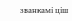званкамі ціш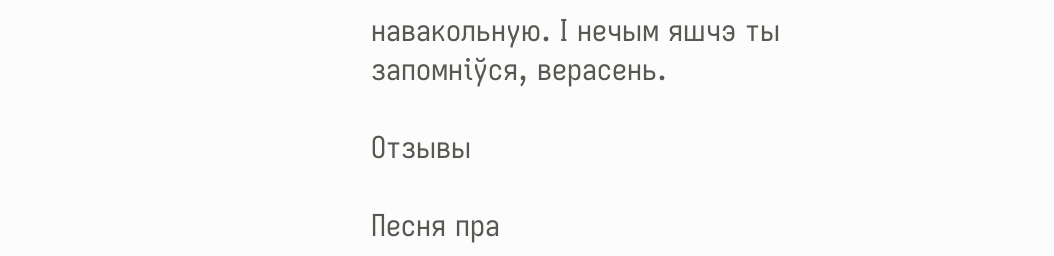навакольную. І нечым яшчэ ты запомніўся, верасень.

Отзывы

Песня пра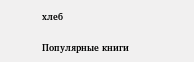хлеб

Популярные книги